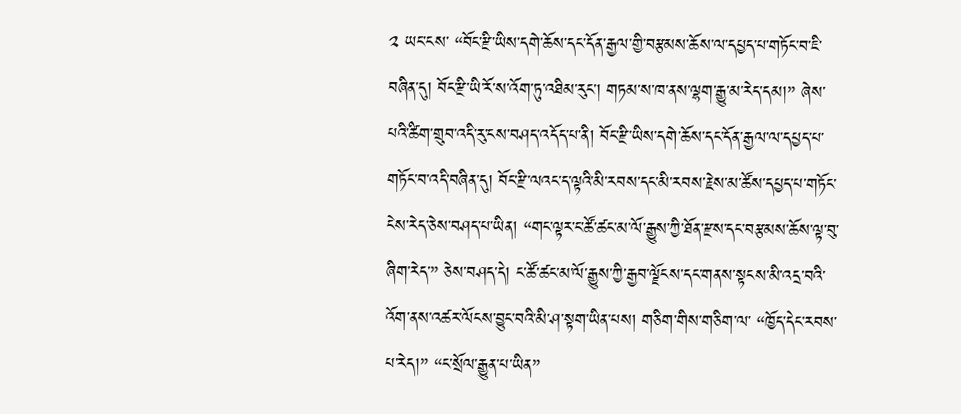༢ ཡང་ངས་ “བོང་རྫི་ཡིས་དགེ་ཆོས་དང་དོན་རྒྱལ་གྱི་བརྩམས་ཆོས་ལ་དཔྱད་པ་གཏོང་བ་ཇི་བཞིན་དུ། བོང་རྫི་ཡི་རོ་ས་འོག་ཏུ་འཐིམ་རུང་། གཏམ་ས་ཁ་ནས་ལྷག་རྒྱུ་མ་རེད་དམ།” ཞེས་པའི་ཚིག་གྲུབ་འདི་རུ་ངས་བཤད་འདོད་པ་ནི། བོང་རྫི་ཡིས་དགེ་ཆོས་དང་དོན་རྒྱལ་ལ་དཔྱད་པ་གཏོང་བ་འདི་བཞིན་དུ། བོང་རྫི་ལའང་ད་ལྟའི་མི་རབས་དང་མི་རབས་རྗེས་མ་ཚོས་དཔྱད་པ་གཏོང་ངེས་རེད་ཅེས་བཤད་པ་ཡིན། “གང་ལྟར་ང་ཚོ་ཚང་མ་ལོ་རྒྱུས་ཀྱི་ཐོན་རྫས་དང་བརྩམས་ཆོས་ལྟ་བུ་ཞིག་རེད་” ཅེས་བཤད་དེ། ང་ཚོ་ཚང་མ་ལོ་རྒྱུས་ཀྱི་རྒྱབ་ལྗོངས་དང་གནས་སྟངས་མི་འདྲ་བའི་འོག་ནས་འཚར་ལོངས་བྱུང་བའི་མི་ཤ་སྟག་ཡིན་པས། གཅིག་གིས་གཅིག་ལ་ “ཁྱོད་དེང་རབས་པ་རེད།” “ང་སྲོལ་རྒྱུན་པ་ཡིན”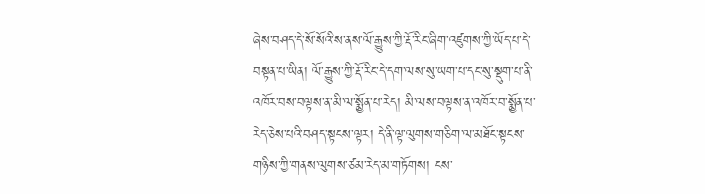ཞེས་བཤད་དེ་སོ་སོའི་ས་ནས་ལོ་རྒྱུས་ཀྱི་རྡོ་རིང་ཞིག་འཛུགས་ཀྱི་ཡོད་པ་དེ་བསྟན་པ་ཡིན། ལོ་རྒྱུས་ཀྱི་རྡོ་རིང་དེ་དག་ལས་སུ་ཡག་པ་དང་སུ་སྡུག་པ་ནི་འཁོར་བས་བལྟས་ན་མི་ལ་སྨྱོན་པ་རེད། མི་ལས་བལྟས་ན་འཁོར་བ་སྨྱོན་པ་རེད་ཅེས་པའི་བཤད་སྟངས་ལྟར། དེ་ནི་ལྟ་ལུགས་གཅིག་ལ་མཐོང་སྟངས་གཉིས་ཀྱི་གནས་ལུགས་ཙམ་རེད་མ་གཏོགས། ངས་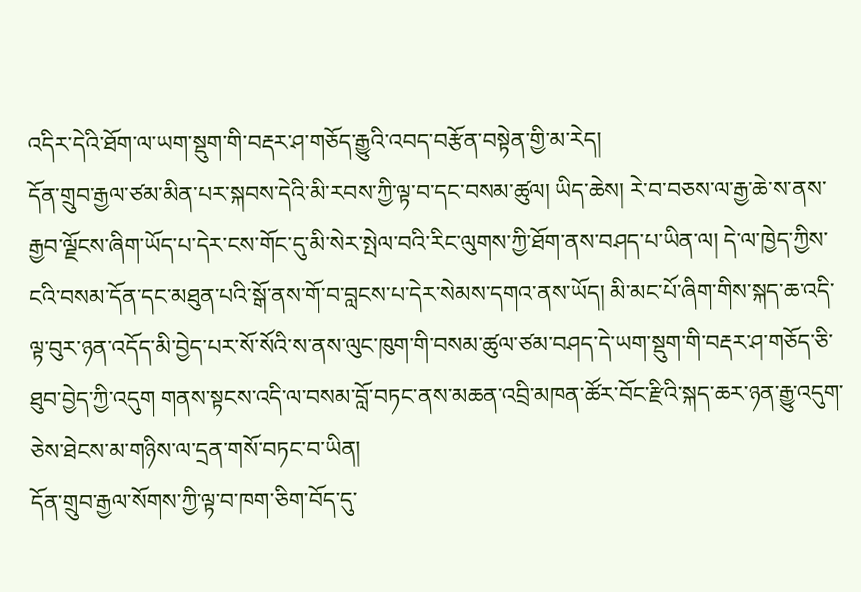འདིར་དེའི་ཐོག་ལ་ཡག་སྡུག་གི་བརྡར་ཤ་གཅོད་རྒྱུའི་འབད་བརྩོན་བསྟེན་གྱི་མ་རེད།
དོན་གྲུབ་རྒྱལ་ཙམ་མིན་པར་སྐབས་དེའི་མི་རབས་ཀྱི་ལྟ་བ་དང་བསམ་ཚུལ། ཡིད་ཆེས། རེ་བ་བཅས་ལ་རྒྱ་ཆེ་ས་ནས་རྒྱབ་ལྗོངས་ཞིག་ཡོད་པ་དེར་ངས་གོང་དུ་མི་སེར་སྤེལ་བའི་རིང་ལུགས་ཀྱི་ཐོག་ནས་བཤད་པ་ཡིན་ལ། དེ་ལ་ཁྱེད་ཀྱིས་ངའི་བསམ་དོན་དང་མཐུན་པའི་སྒོ་ནས་གོ་བ་བླངས་པ་དེར་སེམས་དགའ་ནས་ཡོད། མི་མང་པོ་ཞིག་གིས་སྐད་ཆ་འདི་ལྟ་བུར་ཉན་འདོད་མི་བྱེད་པར་སོ་སོའི་ས་ནས་ལུང་ཁུག་གི་བསམ་ཚུལ་ཙམ་བཤད་དེ་ཡག་སྡུག་གི་བརྡར་ཤ་གཅོད་ཅི་ཐུབ་བྱེད་ཀྱི་འདུག གནས་སྟངས་འདི་ལ་བསམ་བློ་བཏང་ནས་མཆན་འབྲི་མཁན་ཚོར་བོང་རྫིའི་སྐད་ཆར་ཉན་རྒྱུ་འདུག་ཅེས་ཐེངས་མ་གཉིས་ལ་དྲན་གསོ་བཏང་བ་ཡིན།
དོན་གྲུབ་རྒྱལ་སོགས་ཀྱི་ལྟ་བ་ཁག་ཅིག་བོད་དུ་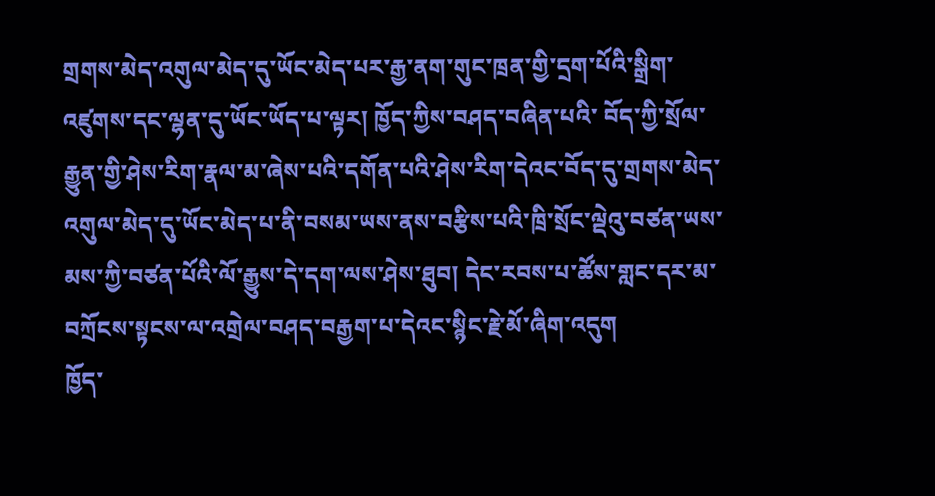གྲགས་མེད་འགུལ་མེད་དུ་ཡོང་མེད་པར་རྒྱ་ནག་གུང་ཁྲན་གྱི་དྲག་པོའི་སྒྲིག་འཛུགས་དང་ལྷན་དུ་ཡོང་ཡོད་པ་ལྟར། ཁྱོད་ཀྱིས་བཤད་བཞིན་པའི་ བོད་ཀྱི་སྲོལ་རྒྱུན་གྱི་ཤེས་རིག་རྣལ་མ་ཞེས་པའི་དགོན་པའི་ཤེས་རིག་དེའང་བོད་དུ་གྲགས་མེད་འགུལ་མེད་དུ་ཡོང་མེད་པ་ནི་བསམ་ཡས་ནས་བརྩིས་པའི་ཁྲི་སྲོང་ལྡེའུ་བཙན་ཡས་མས་ཀྱི་བཙན་པོའི་ལོ་རྒྱུས་དེ་དག་ལས་ཤེས་ཐུབ། དེང་རབས་པ་ཚོས་གླང་དར་མ་བཀྲོངས་སྟངས་ལ་འགྲེལ་བཤད་བརྒྱག་པ་དེའང་སྙིང་རྗེ་མོ་ཞིག་འདུག
ཁྱོད་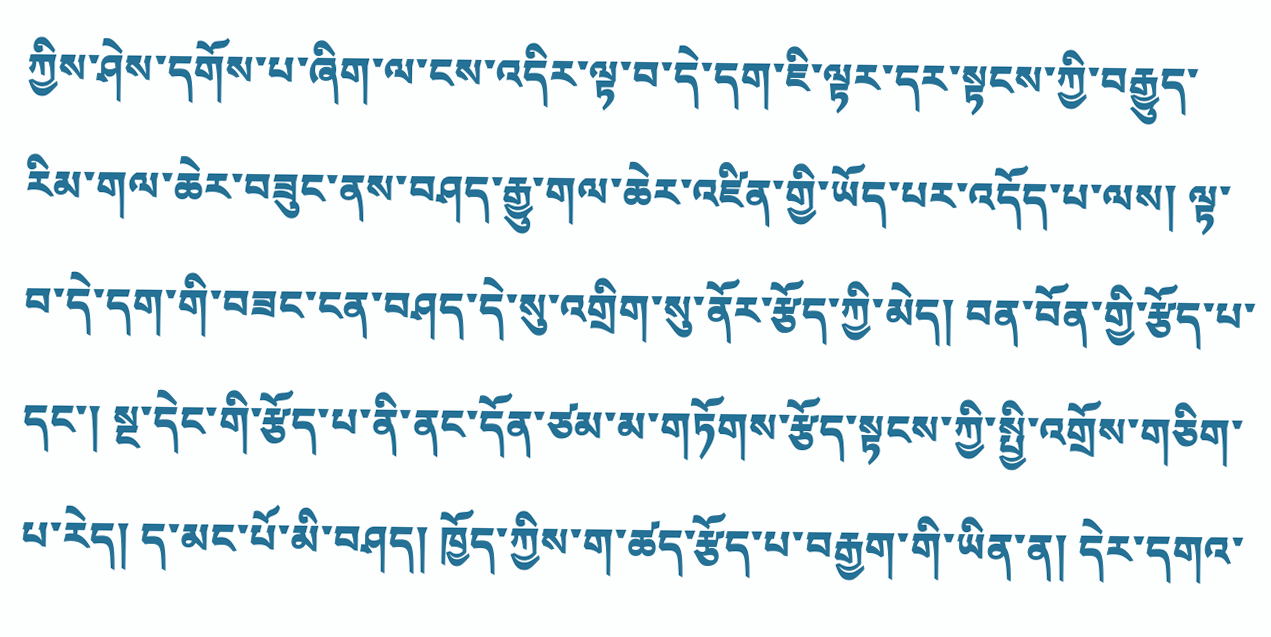ཀྱིས་ཤེས་དགོས་པ་ཞིག་ལ་ངས་འདིར་ལྟ་བ་དེ་དག་ཇི་ལྟར་དར་སྟངས་ཀྱི་བརྒྱུད་རིམ་གལ་ཆེར་བཟུང་ནས་བཤད་རྒྱུ་གལ་ཆེར་འཛིན་གྱི་ཡོད་པར་འདོད་པ་ལས། ལྟ་བ་དེ་དག་གི་བཟང་ངན་བཤད་དེ་སུ་འགྲིག་སུ་ནོར་རྩོད་ཀྱི་མེད། བན་བོན་གྱི་རྩོད་པ་དང་། སྔ་དེང་གི་རྩོད་པ་ནི་ནང་དོན་ཙམ་མ་གཏོགས་རྩོད་སྟངས་ཀྱི་སྤྱི་འགྲོས་གཅིག་པ་རེད། ད་མང་པོ་མི་བཤད། ཁྱོད་ཀྱིས་ག་ཚད་རྩོད་པ་བརྒྱག་གི་ཡིན་ན། དེར་དགའ་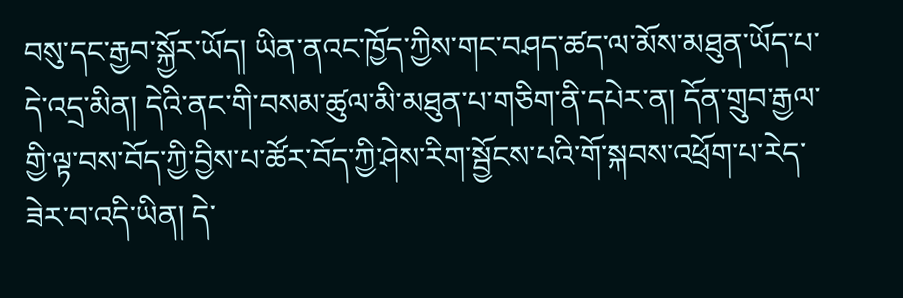བསུ་དང་རྒྱབ་སྐྱོར་ཡོད། ཡིན་ནའང་ཁྱོད་ཀྱིས་གང་བཤད་ཚད་ལ་མོས་མཐུན་ཡོད་པ་དེ་འདྲ་མིན། དེའི་ནང་གི་བསམ་ཚུལ་མི་མཐུན་པ་གཅིག་ནི་དཔེར་ན། དོན་གྲུབ་རྒྱལ་གྱི་ལྟ་བས་བོད་ཀྱི་བྱིས་པ་ཚོར་བོད་ཀྱི་ཤེས་རིག་སྦྱོངས་པའི་གོ་སྐབས་འཕྲོག་པ་རེད་ཟེར་བ་འདི་ཡིན། དེ་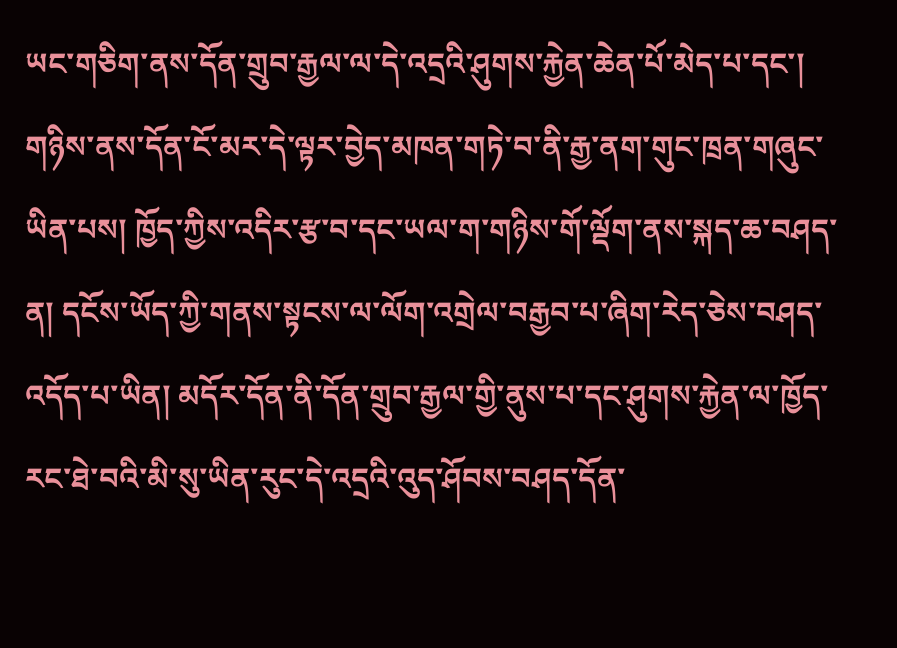ཡང་གཅིག་ནས་དོན་གྲུབ་རྒྱལ་ལ་དེ་འདྲའི་ཤུགས་རྐྱེན་ཆེན་པོ་མེད་པ་དང་། གཉིས་ནས་དོན་ངོ་མར་དེ་ལྟར་བྱེད་མཁན་གཏེ་བ་ནི་རྒྱ་ནག་གུང་ཁྲན་གཞུང་ཡིན་པས། ཁྱོད་ཀྱིས་འདིར་རྩ་བ་དང་ཡལ་ག་གཉིས་གོ་ལྡོག་ནས་སྐད་ཆ་བཤད་ན། དངོས་ཡོད་ཀྱི་གནས་སྟངས་ལ་ལོག་འགྲེལ་བརྒྱབ་པ་ཞིག་རེད་ཅེས་བཤད་འདོད་པ་ཡིན། མདོར་དོན་ནི་དོན་གྲུབ་རྒྱལ་གྱི་ནུས་པ་དང་ཤུགས་རྐྱེན་ལ་ཁྱོད་རང་ཐེ་བའི་མི་སུ་ཡིན་རུང་དེ་འདྲའི་འུད་ཤོབས་བཤད་དོན་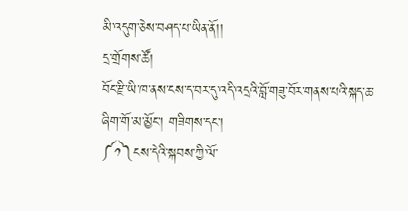མི་འདུག་ཅེས་བཤད་པ་ཡིན་ནོ།།
དྲ་གྲོགས་ཚོ།
བོང་རྫི་ཡི་ཁ་ནས་ངས་ད་བར་དུ་འདི་འདྲའི་བློ་གཟུ་བོར་གནས་པའི་སྐད་ཆ་ཞིག་གོ་མ་མྱོང་། གཟིགས་དང་།
༼༡༽ངས་དེའི་སྐབས་ཀྱི་ལོ་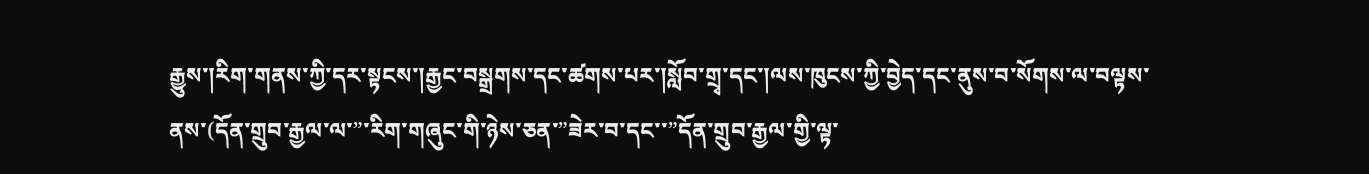རྒྱུས་།རིག་གནས་ཀྱི་དར་སྟངས་།རྒྱང་བསྒྲགས་དང་ཚགས་པར་།སློབ་གྲྭ་དང་།ལས་ཁུངས་ཀྱི་བྱེད་དང་ནུས་བ་སོགས་ལ་བལྟས་ནས་(དོན་གྲུབ་རྒྱལ་ལ་”་རིག་གཞུང་གི་ཉེས་ཅན་”ཟེར་བ་དང་་”དོན་གྲུབ་རྒྱལ་གྱི་ལྟ་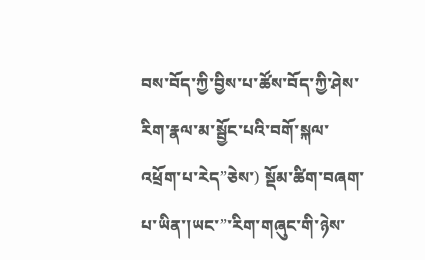བས་བོད་ཀྱི་བྱིས་པ་ཚོས་བོད་ཀྱི་ཤེས་རིག་རྣལ་མ་སྦྱོང་པའི་བགོ་སྐལ་འཕྲོག་པ་རེད”ཅེས་) སྡོམ་ཚིག་བཞག་པ་ཡིན་།ཡང་”་རིག་གཞུང་གི་ཉེས་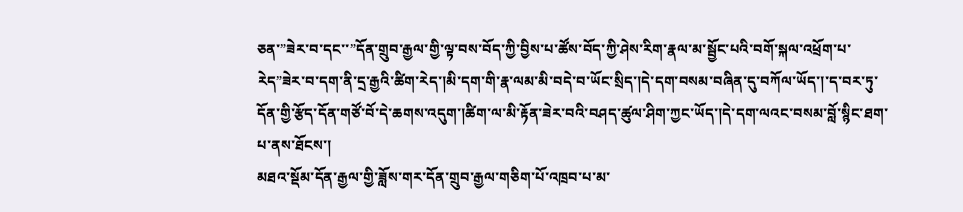ཅན་”ཟེར་བ་དང་་”དོན་གྲུབ་རྒྱལ་གྱི་ལྟ་བས་བོད་ཀྱི་བྱིས་པ་ཚོས་བོད་ཀྱི་ཤེས་རིག་རྣལ་མ་སྦྱོང་པའི་བགོ་སྐལ་འཕྲོག་པ་རེད”ཟེར་བ་དག་ནི་དྲ་རྒྱའི་ཚིག་རེད་།མི་དག་གི་རྣ་ལམ་མི་བདེ་བ་ཡོང་སྲིད་།དེ་དག་བསམ་བཞིན་དུ་བཀོལ་ཡོད་།་ད་བར་ཏུ་དོན་གྱི་རྩོད་དོན་གཙོ་བོ་དེ་ཆགས་འདུག་།ཚིག་ལ་མི་རྟོན་ཟེར་བའི་བཤད་ཚུལ་ཤིག་ཀྱང་ཡོད་།དེ་དག་ལའང་བསམ་བློ་སྙིང་ཐག་པ་ནས་ཐོངས་།
མཐའ་སྡོམ་དོན་རྒྱལ་གྱི་ཟློས་གར་དོན་གྲུབ་རྒྱལ་གཅིག་པོ་འཁྲབ་པ་མ་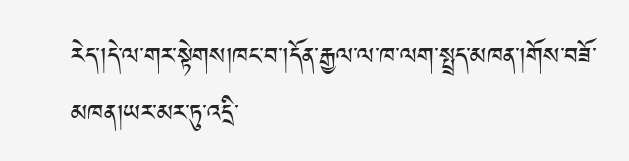རེད་།དེ་ལ་གར་སྟེགས།ཁང་བ་།དོན་རྒྱལ་ལ་ཁ་ལག་སྤྲད་མཁན་།གོས་བཟོ་མཁན།ཡར་མར་ཏུ་འདྲི་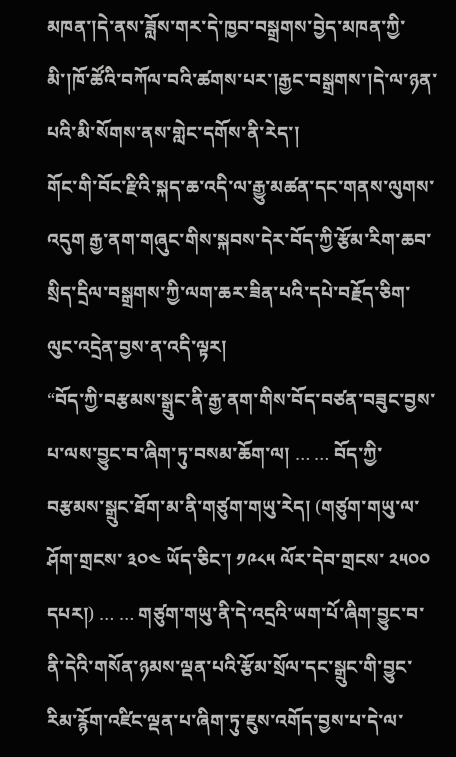མཁན་།དེ་ནས་ཟློས་གར་དེ་ཁྱབ་བསྒྲགས་བྱེད་མཁན་ཀྱི་མི་།ཁོ་ཚོའི་བཀོལ་བའི་ཚགས་པར་།རྒྱང་བསྒྲགས་།དེ་ལ་ཉན་པའི་མི་སོགས་ནས་གླེང་དགོས་ནི་རེད་།
གོང་གི་བོང་རྫིའི་སྐད་ཆ་འདི་ལ་རྒྱུ་མཚན་དང་གནས་ལུགས་འདུག རྒྱ་ནག་གཞུང་གིས་སྐབས་དེར་བོད་ཀྱི་རྩོམ་རིག་ཆབ་སྲིད་དྲིལ་བསྒྲགས་ཀྱི་ལག་ཆར་ཟིན་པའི་དཔེ་བརྗོད་ཅིག་ལུང་འདྲེན་བྱས་ན་འདི་ལྟར།
“བོད་ཀྱི་བརྩམས་སྒྲུང་ནི་རྒྱ་ནག་གིས་བོད་བཙན་བཟུང་བྱས་པ་ལས་བྱུང་བ་ཞིག་ཏུ་བསམ་ཆོག་ལ། … … བོད་ཀྱི་བརྩམས་སྒྲུང་ཐོག་མ་ནི་གཙུག་གཡུ་རེད། (གཙུག་གཡུ་ལ་ཤོག་གྲངས་ ༣༠༤ ཡོད་ཅིང་། ༡༩༨༥ ལོར་དེབ་གྲངས་ ༢༥༠༠ དཔར།) … … གཙུག་གཡུ་ནི་དེ་འདྲའི་ཡག་པོ་ཞིག་བྱུང་བ་ནི་དེའི་གསོན་ཉམས་ལྡན་པའི་རྩོམ་སྲོལ་དང་སྒྲུང་གི་བྱུང་རིམ་རྙོག་འཛིང་ལྡན་པ་ཞིག་ཏུ་ཇུས་འགོད་བྱས་པ་དེ་ལ་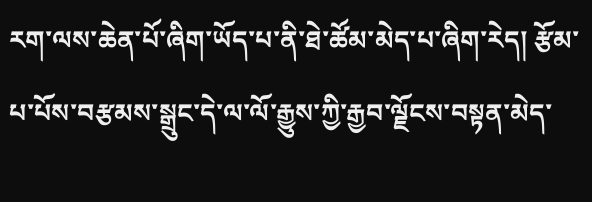རག་ལས་ཆེན་པོ་ཞིག་ཡོད་པ་ནི་ཐེ་ཚོམ་མེད་པ་ཞིག་རེད། རྩོམ་པ་པོས་བརྩམས་སྒྲུང་དེ་ལ་ལོ་རྒྱུས་ཀྱི་རྒྱབ་ལྗོངས་བསྟན་མེད་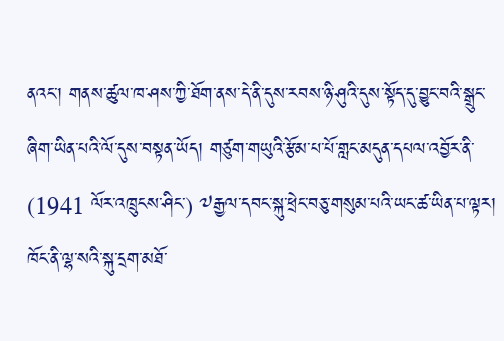ནའང་། གནས་ཚུལ་ཁ་ཤས་ཀྱི་ཐོག་ནས་དེ་ནི་དུས་རབས་ཉི་ཤུའི་དུས་སྟོད་དུ་བྱུང་བའི་སྒྲུང་ཞིག་ཡིན་པའི་ལོ་དུས་བསྟན་ཡོད། གཙུག་གཡུའི་རྩོམ་པ་པོ་གླང་མདུན་དཔལ་འབྱོར་ནི་ (1941 ལོར་འཁྲུངས་ཤིང་) ༧རྒྱལ་དབང་སྐུ་ཕྲེང་བཅུ་གསུམ་པའི་ཡང་ཚ་ཡིན་པ་ལྟར། ཁོང་ནི་ལྷ་སའི་སྐུ་དྲག་མཐོ་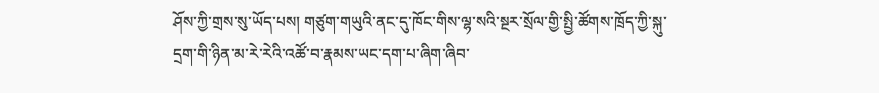ཤོས་ཀྱི་གྲས་སུ་ཡོད་པས། གཙུག་གཡུའི་ནང་དུ་ཁོང་གིས་ལྷ་སའི་སྔར་སྲོལ་གྱི་སྤྱི་ཚོགས་ཁྲོད་ཀྱི་སྐུ་དྲག་གི་ཉིན་མ་རེ་རེའི་འཚོ་བ་རྣམས་ཡང་དག་པ་ཞིག་ཞིབ་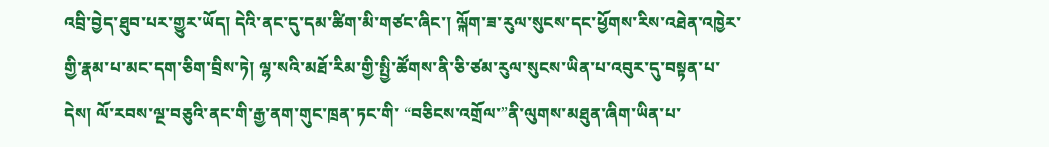འབྲི་བྱེད་ཐུབ་པར་གྱུར་ཡོད། དེའི་ནང་དུ་དམ་ཚིག་མི་གཙང་ཞིང་། ལྐོག་ཟ་རུལ་སུངས་དང་ཕྱོགས་རིས་འཐེན་འཁྱེར་གྱི་རྣམ་པ་མང་དག་ཅིག་བྲིས་ཏེ། ལྷ་སའི་མཐོ་རིམ་གྱི་སྤྱི་ཚོགས་ནི་ཅི་ཙམ་རུལ་སུངས་ཡིན་པ་འབུར་དུ་བསྟན་པ་དེས། ལོ་རབས་ལྔ་བཅུའི་ནང་གི་རྒྱ་ནག་གུང་ཁྲན་ཏང་གི་ “བཅིངས་འགྲོལ་”ནི་ལུགས་མཐུན་ཞིག་ཡིན་པ་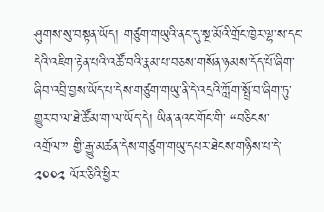ཤུགས་སུ་བསྟན་ཡོད། གཙུག་གཡུའི་ནང་དུ་སྔ་མོའི་གྲོང་ཁྱེར་ལྷ་ས་དང་དེའི་འཇིག་རྟེན་པའི་འཚོ་བའི་རྣམ་པ་བཅས་གསོན་ཉམས་དོད་པོ་ཞིག་ཞིབ་འབྲི་བྱས་ཡོད་པ་དེས་གཙུག་གཡུ་ནི་དེ་འདྲའི་ཀློག་སྤྲོ་བ་ཞིག་ཏུ་གྱུར་བ་ལ་ཐེ་ཚོམ་ག་ལ་ཡོད་དེ། ཡིན་ནའང་གོང་གི་ “བཅིངས་འགྲོལ་” གྱི་རྒྱུ་མཚན་དེས་གཙུག་གཡུ་དཔར་ཐེངས་གཉིས་པ་དེ་ ༢༠༠༢ ལོར་ཅིའི་ཕྱིར་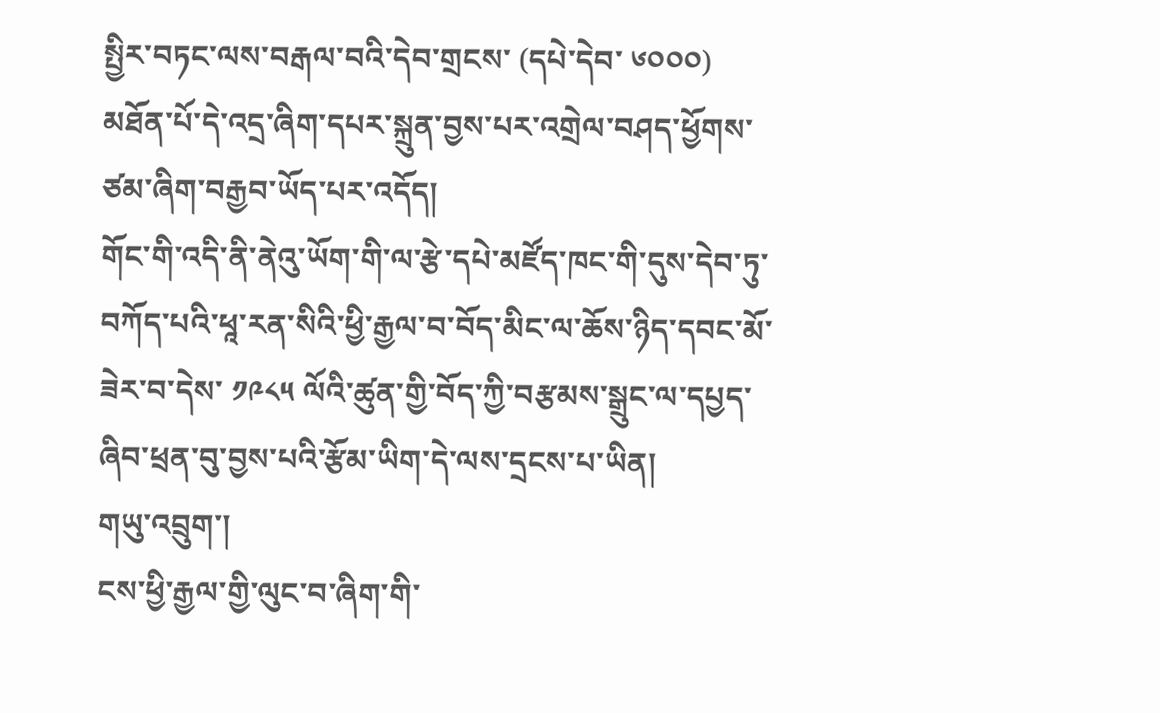སྤྱིར་བཏང་ལས་བརྒལ་བའི་དེབ་གྲངས་ (དཔེ་དེབ་ ༦༠༠༠) མཐོན་པོ་དེ་འདྲ་ཞིག་དཔར་སྐྲུན་བྱས་པར་འགྲེལ་བཤད་ཕྱོགས་ཙམ་ཞིག་བརྒྱབ་ཡོད་པར་འདོད།
གོང་གི་འདི་ནི་ནེའུ་ཡོག་གི་ལ་རྩེ་དཔེ་མཛོད་ཁང་གི་དུས་དེབ་ཏུ་བཀོད་པའི་ཕཱ་རན་སིའི་ཕྱི་རྒྱལ་བ་བོད་མིང་ལ་ཆོས་ཉིད་དབང་མོ་ཟེར་བ་དེས་ ༡༩༨༥ ལོའི་ཚུན་གྱི་བོད་ཀྱི་བརྩམས་སྒྲུང་ལ་དཔྱད་ཞིབ་ཕྲན་བུ་བྱས་པའི་རྩོམ་ཡིག་དེ་ལས་དྲངས་པ་ཡིན།
གཡུ་འབྲུག་།
ངས་ཕྱི་རྒྱལ་གྱི་ལུང་བ་ཞིག་གི་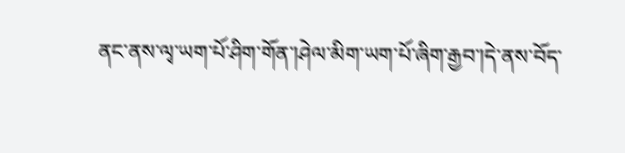ནང་ནས་ལྭ་ཡག་པོ་ཤིག་གོན་།ཤེལ་མིག་ཡག་པོ་ཞིག་རྒྱབ་།དེ་ནས་བོད་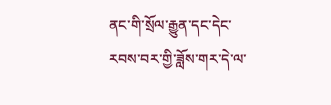ནང་གི་སྲོལ་རྒྱུན་དང་དེང་རབས་བར་གྱི་ཟློས་གར་དེ་ལ་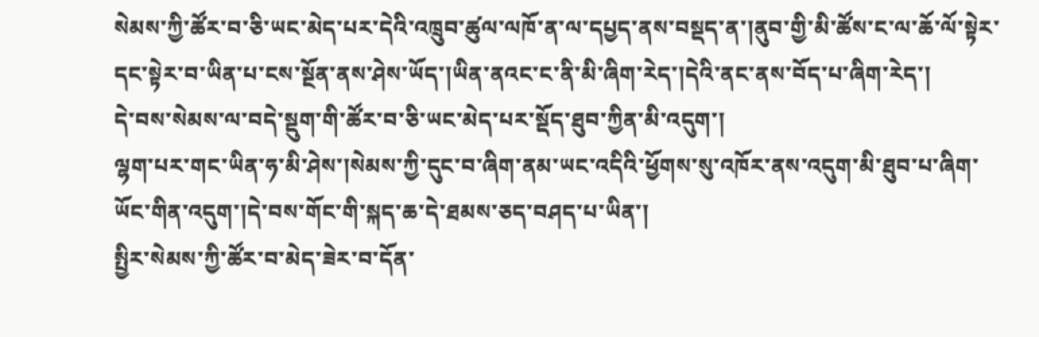སེམས་ཀྱི་ཚོར་བ་ཅི་ཡང་མེད་པར་དེའི་འཁྲུབ་ཚུལ་ལཁོ་ན་ལ་དཔྱད་ནས་བསྡད་ན་།ནུབ་གྱི་མི་ཚོས་ང་ལ་ཆོ་ལོ་སྟེར་དང་སྟེར་བ་ཡིན་པ་ངས་སྔོན་ནས་ཤེས་ཡོད་།ཡིན་ནའང་ང་ནི་མི་ཞིག་རེད་།དེའི་ནང་ནས་བོད་པ་ཞིག་རེད་།
དེ་བས་སེམས་ལ་བདེ་སྡུག་གི་ཚོར་བ་ཅི་ཡང་མེད་པར་སྡོད་ཐུབ་ཀྱིན་མི་འདུག་།
ལྷག་པར་གང་ཡིན་ཧ་མི་ཤེས་།སེམས་ཀྱི་དུང་བ་ཞིག་ནམ་ཡང་འདིའི་ཕྱོགས་སུ་འཁོར་ནས་འདུག་མི་ཐུབ་པ་ཞིག་ཡོང་གིན་འདུག་།དེ་བས་གོང་གི་སྐད་ཆ་དེ་ཐམས་ཅད་བཤད་པ་ཡིན་།
སྤྱིར་སེམས་ཀྱི་ཚོར་བ་མེད་ཟེར་བ་དོན་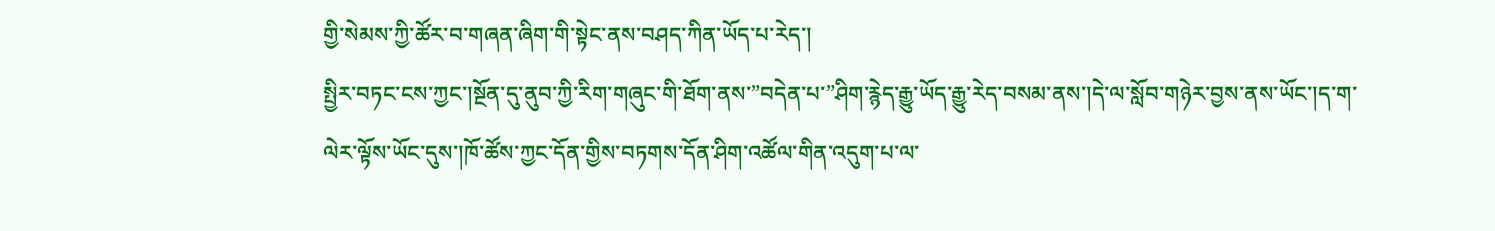གྱི་སེམས་ཀྱི་ཚོར་བ་གཞན་ཞིག་གི་སྟེང་ནས་བཤད་ཀིན་ཡོད་པ་རེད་།
སྤྱིར་བཏང་ངས་ཀྱང་།སྔོན་དུ་ནུབ་ཀྱི་རིག་གཞུང་གི་ཐོག་ནས་”བདེན་པ་”ཤིག་རྙེད་རྒྱུ་ཡོད་རྒྱུ་རེད་བསམ་ནས་།དེ་ལ་སློབ་གཉེར་བྱས་ནས་ཡོང་།ད་ག་ལེར་ལྟོས་ཡོང་དུས་།ཁོ་ཚོས་ཀྱང་དོན་གྱིས་བཏགས་དོན་ཤིག་འཚོལ་གིན་འདུག་པ་ལ་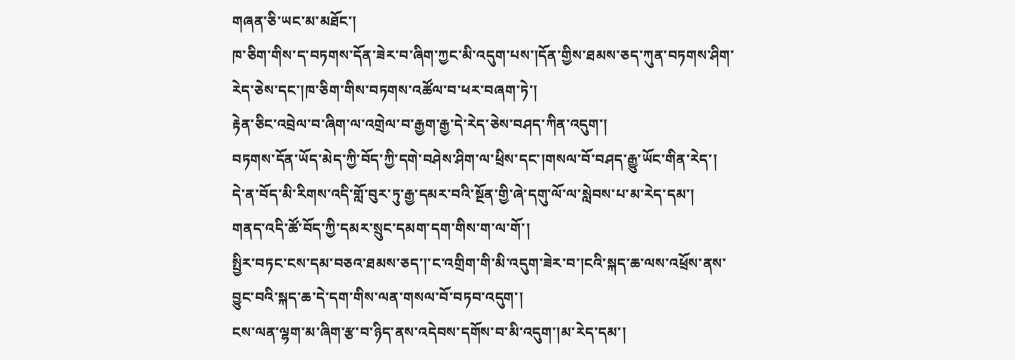གཞན་ཅི་ཡང་མ་མཐོང་།
ཁ་ཅིག་གིས་ད་བཏགས་དོན་ཟེར་བ་ཞིག་ཀྱང་མི་འདུག་པས་།དོན་གྱིས་ཐམས་ཅད་ཀུན་བཏགས་ཤིག་རེད་ཅེས་དང་།ཁ་ཅིག་གིས་བཏགས་འཚོལ་བ་ཕར་བཞག་ཏེ་།
རྟེན་ཅིང་འབྲེལ་བ་ཞིག་ལ་འགྲེལ་བ་རྒྱག་རྒྱ་དེ་རེད་ཅེས་བཤད་ཀིན་འདུག་།
བཏགས་དོན་ཡོད་མེད་ཀྱི་བོད་ཀྱི་དགེ་བཤེས་ཤིག་ལ་ཕྲིས་དང་།གསལ་བོ་བཤད་རྒྱུ་ཡོང་གིན་རེད་།
དེ་ན་བོད་མི་རིགས་འདི་གློ་བུར་ཏུ་རྒྱ་དམར་བའི་སྔོན་གྱི་ཞེ་དགུ་ལོ་ལ་སླེབས་པ་མ་རེད་དམ་།
གནད་འདི་ཚོ་བོད་ཀྱི་དམར་སྲུང་དམག་དག་གིས་ག་ལ་གོ་།
སྤྱིར་བཏང་ངས་དམ་བཅའ་ཐམས་ཅད་།་ང་འགྲིག་གི་མི་འདུག་ཟེར་བ་།ངའི་སྐད་ཆ་ལས་འཕྲོས་ནས་བྱུང་བའི་སྐད་ཆ་དེ་དག་གིས་ལན་གསལ་བོ་བཏབ་འདུག་།
ངས་ལན་ལྷག་མ་ཞིག་རྩ་བ་ཉིད་ནས་འདེབས་དགོས་བ་མི་འདུག་།མ་རེད་དམ་།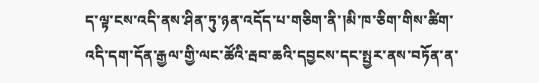ད་ལྟ་ངས་འདི་ནས་ཤིན་ཏུ་ཉན་འདོད་པ་གཅིག་ནི་།མི་ཁ་ཅིག་གིས་ཚིག་འདི་དག་དོན་རྒྱལ་གྱི་ལང་ཚོའི་རྦབ་ཆའི་དབྱངས་དང་སྤྱར་ནས་བཏོན་ན་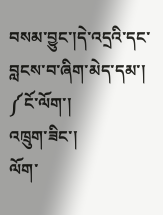བསམ་བྱུང་།དེ་འདྲའི་དང་བླངས་བ་ཞིག་མེད་དམ་།
༼ངོ་ལོག་།
འཁྲུག་ཟིང་།
ལོག་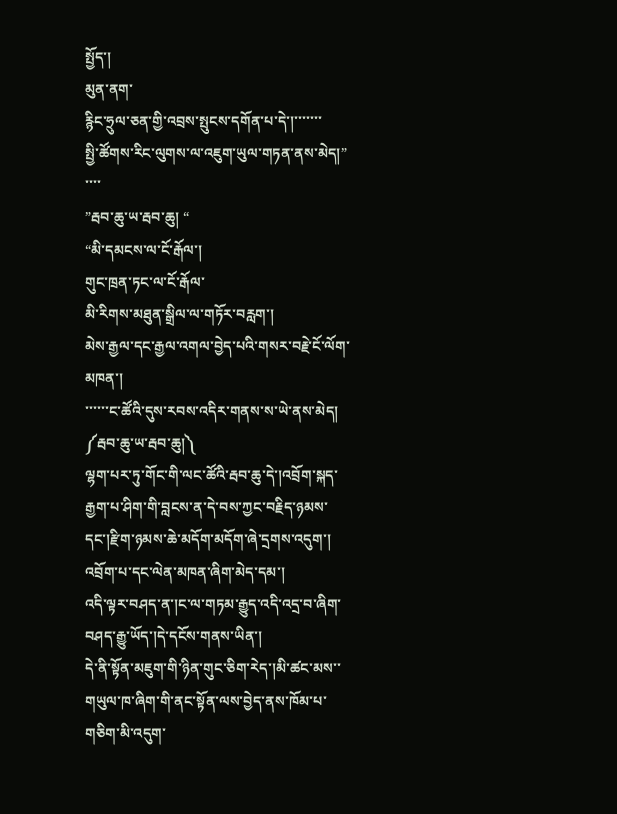སྤྱོད་།
མུན་ནག་
རྙིང་ཧྲུལ་ཅན་གྱི་འབྲས་སྤུངས་དགོན་པ་དེ་།་་་་་་་
སྤྱི་ཚོགས་རིང་ལུགས་ལ་འཇུག་ཡུལ་གཏན་ནས་མེད།”
་་་་
”རྦབ་ཆུ་ཡ་རྦབ་ཆུ། “
“མི་དམངས་ལ་ངོ་རྒོལ་།
གུང་ཁྲན་ཏང་ལ་ངོ་རྒོལ་
མི་རིགས་མཐུན་སྒྲིལ་ལ་གཏོར་བརླག་།
མེས་རྒྱལ་དང་རྒྱལ་འགལ་བྱེད་པའི་གསར་བརྗེ་ངོ་ལོག་མཁན་།
་་་་་་ང་ཚོའི་དུས་རབས་འདིར་གནས་ས་ཡེ་ནས་མེད།
༼རྦབ་ཆུ་ཡ་རྦབ་ཆུ།༽
ལྷག་པར་ཏུ་གོང་གི་ལང་ཚོའི་རྦབ་ཆུ་དེ་།འབྲོག་སྐད་རྒྱག་པ་ཤིག་གི་བླངས་ན་དེ་བས་ཀྱང་བརྗིད་ཉམས་དང་།རྫིག་ཉམས་ཆེ་མདོག་མདོག་ཞེ་དྲགས་འདུག་།
འབྲོག་པ་དང་ལེན་མཁན་ཞིག་མེད་དམ་།
འདི་ལྟར་བཤད་ན་།ང་ལ་གཏམ་རྒྱུད་འདི་འདྲ་བ་ཞིག་བཤད་རྒྱུ་ཡོད་།དེ་དངོས་གནས་ཡིན་།
དེ་ནི་སྟོན་མཇུག་གི་ཉིན་གུང་ཅིག་རེད་།མི་ཚང་མས་་གཡུལ་ཁ་ཞིག་གི་ནང་སྟོན་ལས་བྱེད་ནས་ཁོམ་པ་གཅིག་མི་འདུག་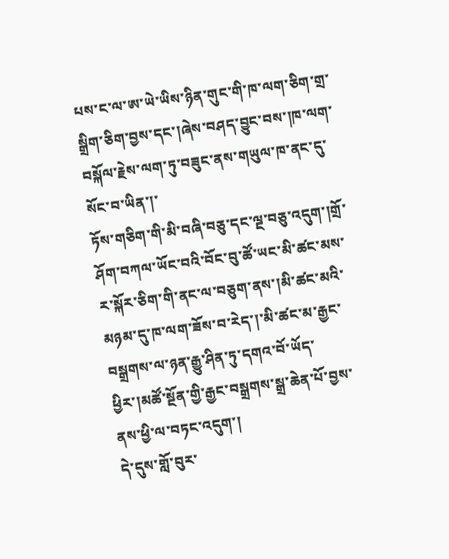པས་ང་ལ་ཨ་ཡེ་ཡིས་ཉིན་གུང་གི་ཁ་ལག་ཅིག་གྲ་སྒྲིག་ཅིག་བྱས་དང་།ཞེས་བཤད་བྱུང་བས་།ཁ་ལག་བསྐོལ་རྗེས་ལག་ཏུ་བཟུང་ནས་གཡུལ་ཁ་ནང་དུ་སོང་བ་ཡིན་།་
ཏོས་གཅིག་གི་མི་བཞི་བཅུ་དང་ལྔ་བཅུ་འདུག་།གྲོ་ཤོག་བཀལ་ཡོང་བའི་བོང་བུ་ཚོ་ཡང་མི་ཚང་མས་ར་སྐོར་ཅིག་གི་ནང་ལ་བཅུག་ནས་།མི་ཚང་མའི་མཉམ་དུ་ཁ་ལག་ཟོས་བ་རེད་།་མི་ཚང་མ་རྒྱང་བསྒྲགས་ལ་ཉན་རྒྱུ་ཤིན་ཏུ་དགའ་བོ་ཡོད་ཕྱིར་།མཚོ་སྔོན་གྱི་རྒྱང་བསྒྲགས་སྒྲ་ཆེན་པོ་བྱས་ནས་ཕྱི་ལ་བཏང་འདུག་།
དེ་དུས་གློ་བུར་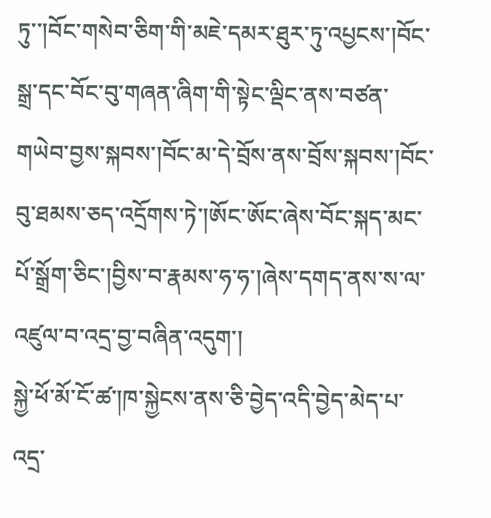ཏུ་་།བོང་གསེབ་ཅིག་གི་མཇེ་དམར་ཐུར་ཏུ་འཔྱངས་།བོང་སྒྲ་དང་བོང་བུ་གཞན་ཞིག་གི་སྟེང་ལྡིང་ནས་བཙན་གཡེབ་བྱས་སྐབས་།བོང་མ་དེ་བྲོས་ནས་བྲོས་སྐབས་།བོང་བུ་ཐམས་ཅད་འདྲོགས་ཏེ་།ཨོང་ཨོང་ཞེས་བོང་སྐད་མང་པོ་སྒྲོག་ཅིང་།བྱིས་བ་རྣམས་ཧ་ཧ་།ཞེས་དགད་ནས་ས་ལ་འཛུལ་བ་འདྲ་བྱ་བཞིན་འདུག་།
སྐྱེ་ཕོ་མོ་ངོ་ཚ་།ཁ་སྐྱེངས་ནས་ཅི་བྱེད་འདི་བྱེད་མེད་པ་འདྲ་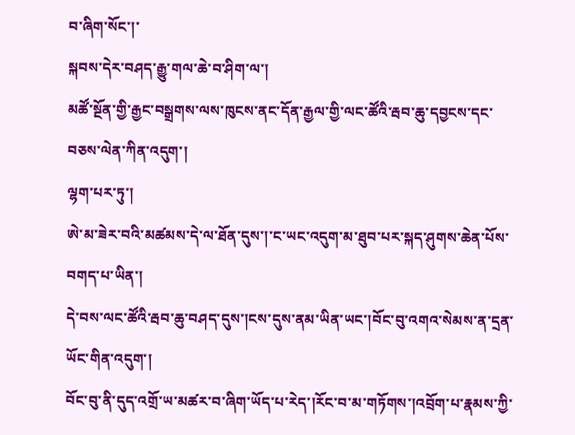བ་ཞིག་སོང་།་
སྐབས་དེར་བཤད་རྒྱུ་གལ་ཆེ་བ་ཤིག་ལ་།
མཚོ་སྔོན་གྱི་རྒྱང་བསྒྲགས་ལས་ཁུངས་ནང་དོན་རྒྱལ་གྱི་ལང་ཚོའི་རྦབ་ཆུ་དབྱངས་དང་བཅས་ལེན་ཀིན་འདུག་།
ལྷག་པར་ཏུ་།
ཨེ་མ་ཟེར་བའི་མཚམས་དེ་ལ་ཐོན་དུས་།་ང་ཡང་འདུག་མ་ཐུབ་པར་སྐད་ཤུགས་ཆེན་པོས་བགད་པ་ཡིན་།
དེ་བས་ལང་ཚོའི་རྦབ་ཆུ་བཤད་དུས་།ངས་དུས་ནམ་ཡིན་ཡང་།བོང་བུ་འགའ་སེམས་ན་དྲན་ཡོང་གིན་འདུག་།
བོང་བུ་ནི་དུད་འགྲོ་ཡ་མཚར་བ་ཞིག་ཡོད་པ་རེད་།རོང་བ་མ་གཏོགས་།འབྲོག་པ་རྣམས་ཀྱི་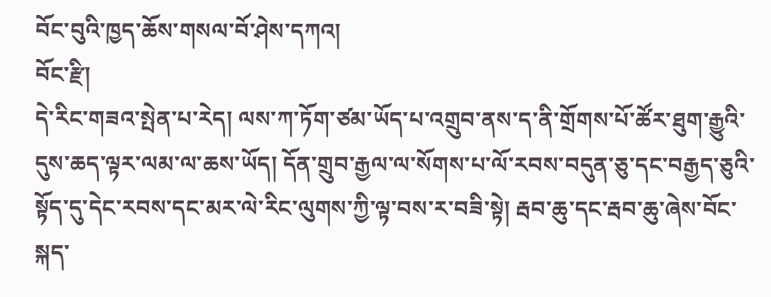བོང་བུའི་ཁྱད་ཆོས་གསལ་བོ་ཤེས་དཀའ།
བོང་རྫི།
དེ་རིང་གཟའ་སྤེན་པ་རེད། ལས་ཀ་ཏོག་ཙམ་ཡོད་པ་འགྲུབ་ནས་ད་ནི་གྲོགས་པོ་ཚོར་ཐུག་རྒྱུའི་དུས་ཆད་ལྟར་ལམ་ལ་ཆས་ཡོད། དོན་གྲུབ་རྒྱལ་ལ་སོགས་པ་ལོ་རབས་བདུན་ཅུ་དང་བརྒྱད་ཅུའི་སྟོད་དུ་དེང་རབས་དང་མར་ལེ་རིང་ལུགས་ཀྱི་ལྟ་བས་ར་བཟི་སྟེ། རྦབ་ཆུ་དང་རྦབ་ཆུ་ཞེས་བོང་སྐད་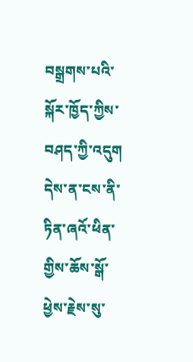བསྒྲགས་པའི་སྐོར་ཁྱོད་ཀྱིས་བཤད་ཀྱི་འདུག དེས་ན་ངས་ནི་ཏིན་ཞའོ་ཕིན་གྱིས་ཆོས་སྒོ་ཕྱེས་རྗེས་སུ་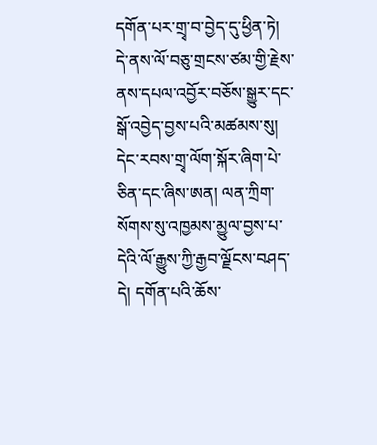དགོན་པར་གྲྭ་བ་བྱེད་དུ་ཕྱིན་ཏེ། དེ་ནས་ལོ་བཅུ་གྲངས་ཙམ་གྱི་རྗེས་ནས་དཔལ་འབྱོར་བཅོས་སྒྱུར་དང་སྒོ་འབྱེད་བྱས་པའི་མཚམས་སུ། དེང་རབས་གྲྭ་ལོག་སྐོར་ཞིག་པེ་ཅིན་དང་ཞིས་ཨན། ལན་ཀྲིག་སོགས་སུ་འཁྱམས་མྱུལ་བྱས་པ་དེའི་ལོ་རྒྱུས་ཀྱི་རྒྱབ་ལྗོངས་བཤད་དེ། དགོན་པའི་ཆོས་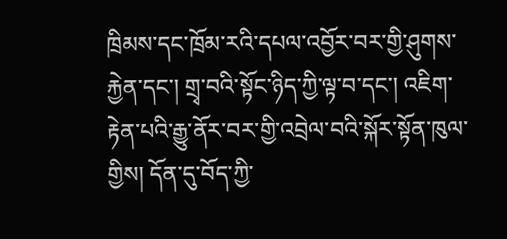ཁྲིམས་དང་ཁྲོམ་རའི་དཔལ་འབྱོར་བར་གྱི་ཤུགས་རྐྱེན་དང་། གྲྭ་བའི་སྟོང་ཉིད་ཀྱི་ལྟ་བ་དང་། འཇིག་རྟེན་པའི་རྒྱུ་ནོར་བར་གྱི་འབྲེལ་བའི་སྐོར་སྟོན་ཁུལ་གྱིས། དོན་དུ་བོད་ཀྱི་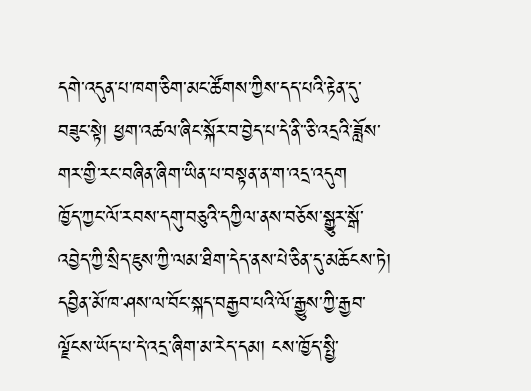དགེ་འདུན་པ་ཁག་ཅིག་མང་ཚོགས་ཀྱིས་དད་པའི་རྟེན་དུ་བཟུང་སྟེ། ཕྱག་འཚལ་ཞིང་སྐོར་བ་བྱེད་པ་དེ་ནི་་ཅི་འདྲའི་ཟློས་གར་གྱི་རང་བཞིན་ཞིག་ཡིན་པ་བསྟན་ན་ག་འདྲ་འདུག
ཁྱོད་ཀྱང་ལོ་རབས་དགུ་བཅུའི་དཀྱིལ་ནས་བཅོས་སྒྱུར་སྒོ་འབྱེད་ཀྱི་སྲིད་ཇུས་ཀྱི་ལམ་ཐིག་དེད་ནས་པེ་ཅིན་དུ་མཆོངས་ཏེ། དབྱིན་མོ་ཁ་ཤས་ལ་བོང་སྐད་བརྒྱབ་པའི་ལོ་རྒྱུས་ཀྱི་རྒྱབ་ལྗོངས་ཡོད་པ་དེ་འདྲ་ཞིག་མ་རེད་དམ། ངས་ཁྱོད་སྤྱི་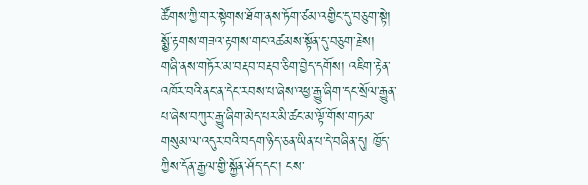ཚོགས་ཀྱི་གར་སྟེགས་ཐོག་ནས་ཏོག་ཙམ་འགྱིང་དུ་བཅུག་སྟེ། སྨྱོ་རྟགས་གཟའ་རྟགས་གང་འཚམས་སྟོན་དུ་བཅུག་རྗེས། གཞི་ནས་གཏོར་མ་བརྡབ་བརྡབ་ཅིག་བྱེད་དགོས། འཇིག་རྟེན་འཁོར་བའི་ནང་ན་དེང་རབས་པ་ཞེས་འཕྱ་རྒྱུ་ཞིག་དང་སྲོལ་རྒྱུན་པ་ཞེས་བཀུར་རྒྱུ་ཞིག་མེད་པར་མི་ཚང་མ་ལྟོ་གོས་གཏམ་གསུམ་ལ་འདུར་བའི་བདག་ཉིད་ཅན་ཡིན་པ་དེ་བཞིན་དུ། ཁྱོད་ཀྱིས་དོན་རྒྱལ་གྱི་སྐྱོན་ཤོད་དང་། ངས་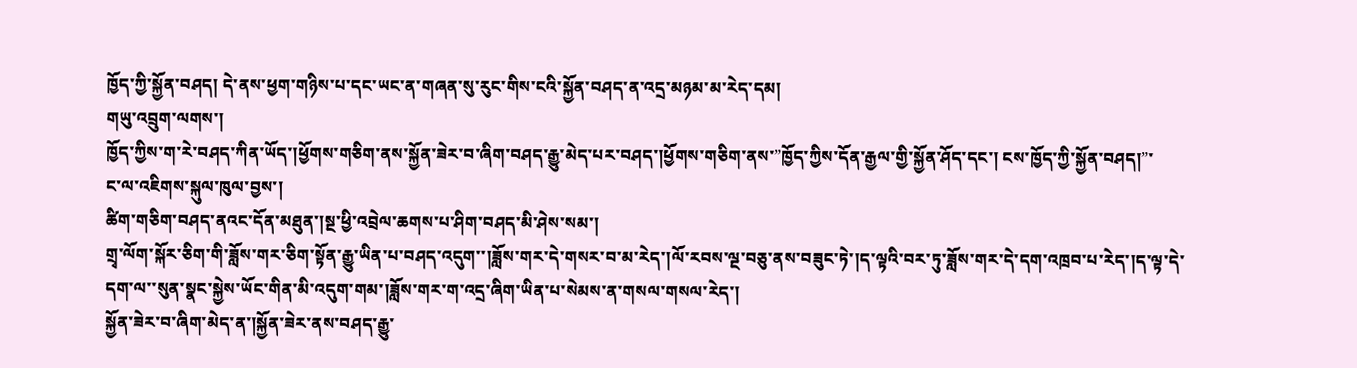ཁྱོད་ཀྱི་སྐྱོན་བཤད། དེ་ནས་ཕྱག་གཉིས་པ་དང་ཡང་ན་གཞན་སུ་རུང་གིས་ངའི་སྐྱོན་བཤད་ན་འདྲ་མཉམ་མ་རེད་དམ།
གཡུ་འབྲུག་ལགས་།
ཁྱོད་ཀྱིས་ག་རེ་བཤད་ཀིན་ཡོད་།ཕྱོགས་གཅིག་ནས་སྐྱོན་ཟེར་བ་ཞིག་བཤད་རྒྱུ་མེད་པར་བཤད་།ཕྱོགས་གཅིག་ནས་”ཁྱོད་ཀྱིས་དོན་རྒྱལ་གྱི་སྐྱོན་ཤོད་དང་། ངས་ཁྱོད་ཀྱི་སྐྱོན་བཤད།”་
ང་ལ་འཇིགས་སྐུལ་ཁུལ་བྱས་།
ཚིག་གཅིག་བཤད་ནའང་དོན་མཐུན་།སྔ་ཕྱི་འབྲེལ་ཆགས་པ་ཤིག་བཤད་མི་ཤེས་སམ་།
གྲྭ་ལོག་སྐོར་ཅིག་གི་ཟློས་གར་ཅིག་སྟོན་རྒྱུ་ཡིན་པ་བཤད་འདུག་་།ཟློས་གར་དེ་གསར་བ་མ་རེད་།ལོ་རབས་ལྔ་བཅུ་ནས་བཟུང་ཏེ་།ད་ལྟའི་བར་ཏུ་ཟློས་གར་དེ་དག་འཁྲབ་པ་རེད་།ད་ལྟ་དེ་དག་ལ་་སུན་སྣང་སྐྱེས་ཡོང་གིན་མི་འདུག་གམ་།ཟློས་གར་ག་འདྲ་ཞིག་ཡིན་པ་སེམས་ན་གསལ་གསལ་རེད་།
སྐྱོན་ཟེར་བ་ཞིག་མེད་ན་།སྐྱོན་ཟེར་ནས་བཤད་རྒྱུ་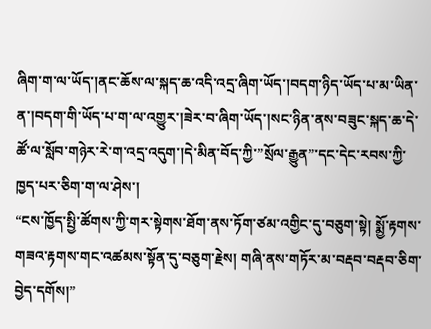ཞིག་ག་ལ་ཡོད་།ནང་ཆོས་ལ་སྐད་ཆ་འདི་འདྲ་ཞིག་ཡོད་།བདག་ཉིད་ཡོད་པ་མ་ཡིན་ན་།བདག་གི་ཡོད་པ་ག་ལ་འགྱུར་།ཟེར་བ་ཞིག་ཡོད་།སང་ཉིན་ནས་བཟུང་སྐད་ཆ་དེ་ཚོ་ལ་སློབ་གཉེར་རེ་ག་འདྲ་འདུག་།དེ་མིན་བོད་ཀྱི་”སྲོལ་རྒྱུན”་དང་དེང་རབས་ཀྱི་ཁྱད་པར་ཅིག་ག་ལ་ཤེས་།
“ངས་ཁྱོད་སྤྱི་ཚོགས་ཀྱི་གར་སྟེགས་ཐོག་ནས་ཏོག་ཙམ་འགྱིང་དུ་བཅུག་སྟེ། སྨྱོ་རྟགས་གཟའ་རྟགས་གང་འཚམས་སྟོན་དུ་བཅུག་རྗེས། གཞི་ནས་གཏོར་མ་བརྡབ་བརྡབ་ཅིག་བྱེད་དགོས།”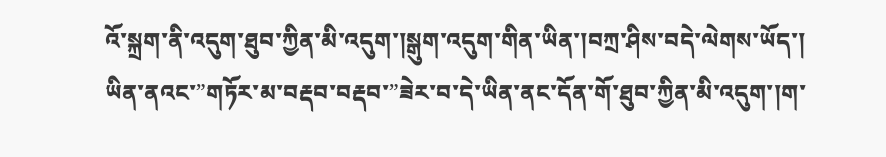འོ་སྐྲག་ནི་འདུག་ཐུབ་ཀྱིན་མི་འདུག་།སྒུག་འདུག་གིན་ཡིན་།བཀྲ་ཤིས་བདེ་ལེགས་ཡོད་།
ཡིན་ནའང་”གཏོར་མ་བརྡབ་བརྡབ་”ཟེར་བ་དེ་ཡིན་ནང་དོན་གོ་ཐུབ་ཀྱིན་མི་འདུག་།ག་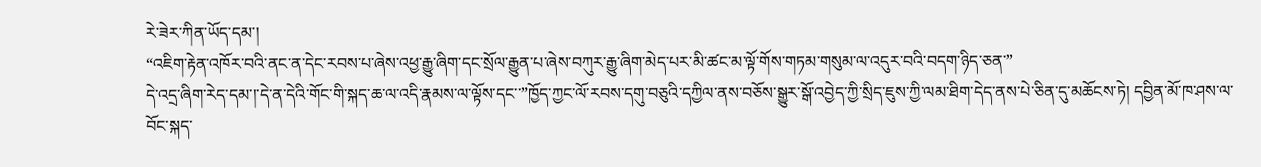རེ་ཟེར་ཀིན་ཡོད་དམ་།
“འཇིག་རྟེན་འཁོར་བའི་ནང་ན་དེང་རབས་པ་ཞེས་འཕྱ་རྒྱུ་ཞིག་དང་སྲོལ་རྒྱུན་པ་ཞེས་བཀུར་རྒྱུ་ཞིག་མེད་པར་མི་ཚང་མ་ལྟོ་གོས་གཏམ་གསུམ་ལ་འདུར་བའི་བདག་ཉིད་ཅན་”
དེ་འདྲ་ཞིག་རེད་དམ་།་དེ་ན་དེའི་གོང་གི་སྐད་ཆ་ལ་འདི་རྣམས་ལ་ལྟོས་དང་་”ཁྱོད་ཀྱང་ལོ་རབས་དགུ་བཅུའི་དཀྱིལ་ནས་བཅོས་སྒྱུར་སྒོ་འབྱེད་ཀྱི་སྲིད་ཇུས་ཀྱི་ལམ་ཐིག་དེད་ནས་པེ་ཅིན་དུ་མཆོངས་ཏེ། དབྱིན་མོ་ཁ་ཤས་ལ་བོང་སྐད་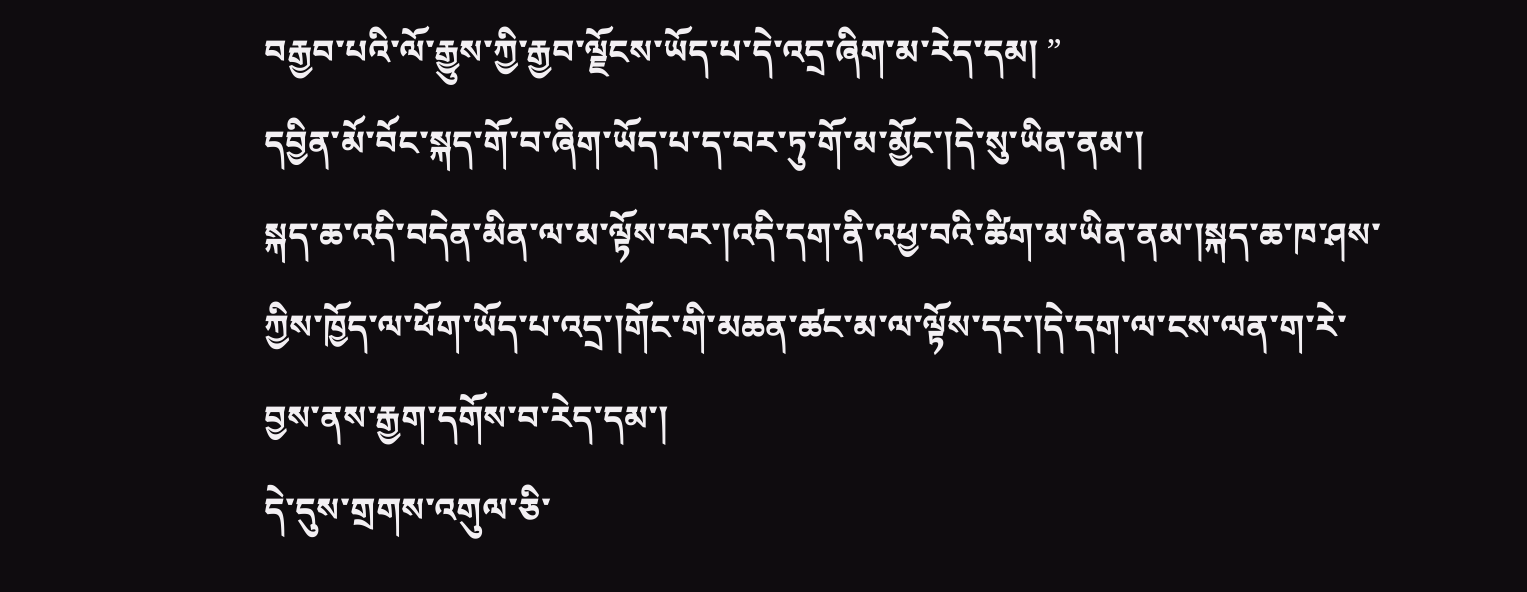བརྒྱབ་པའི་ལོ་རྒྱུས་ཀྱི་རྒྱབ་ལྗོངས་ཡོད་པ་དེ་འདྲ་ཞིག་མ་རེད་དམ། ”
དབྱིན་མོ་བོང་སྐད་གོ་བ་ཞིག་ཡོད་པ་ད་བར་ཏུ་གོ་མ་མྱོང་།དེ་སུ་ཡིན་ནམ་།
སྐད་ཆ་འདི་བདེན་མིན་ལ་མ་ལྟོས་བར་།འདི་དག་ནི་འཕྱ་བའི་ཚིག་མ་ཡིན་ནམ་།སྐད་ཆ་ཁ་ཤས་ཀྱིས་ཁྱོད་ལ་ཕོག་ཡོད་པ་འདྲ་།གོང་གི་མཆན་ཚང་མ་ལ་ལྟོས་དང་།དེ་དག་ལ་ངས་ལན་ག་རེ་བྱས་ནས་རྒྱག་དགོས་བ་རེད་དམ་།
དེ་དུས་གྲགས་འགུལ་ཅི་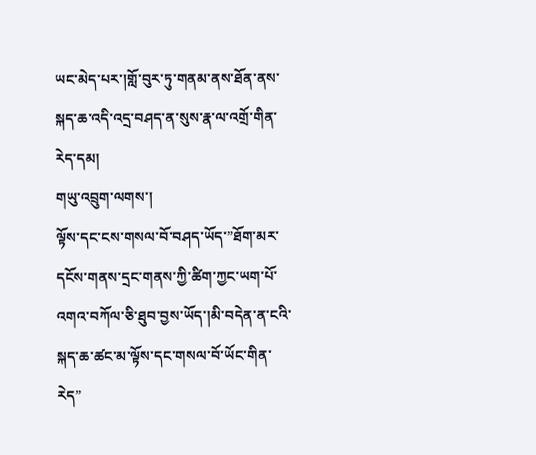ཡང་མེད་པར་།གློ་བུར་ཏུ་གནམ་ནས་ཐོན་ནས་སྐད་ཆ་འདི་འདྲ་བཤད་ན་སུས་རྣ་ལ་འགྲོ་གིན་རེད་དམ།
གཡུ་འབྲུག་ལགས་།
ལྟོས་དང་ངས་གསལ་བོ་བཤད་ཡོད་”ཐོག་མར་དངོས་གནས་དྲང་གནས་ཀྱི་ཚིག་ཀྱང་ཡག་པོ་འགའ་བཀོལ་ཅི་ཐུབ་བྱས་ཡོད་།མི་བདེན་ན་ངའི་སྐད་ཆ་ཚང་མ་ལྟོས་དང་གསལ་བོ་ཡོང་གིན་རེད”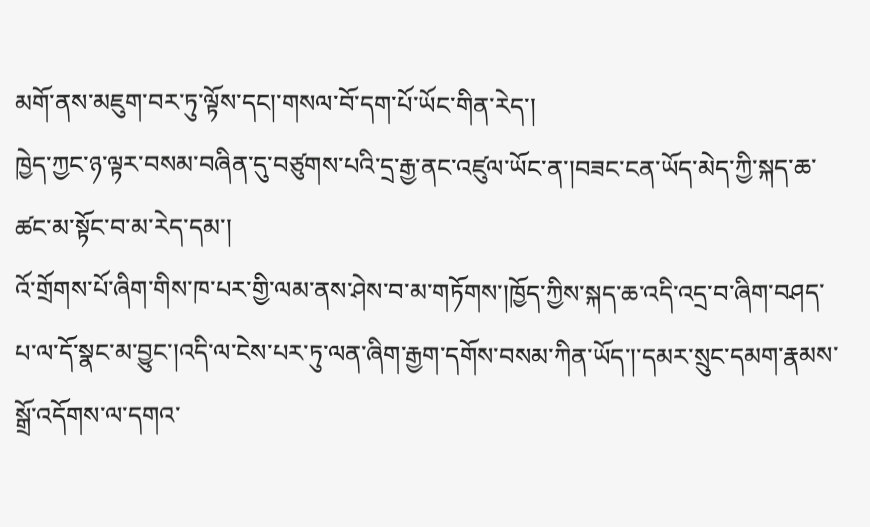མགོ་ནས་མཇུག་བར་ཏུ་ལྟོས་དང།་གསལ་བོ་དག་པོ་ཡོང་གིན་རེད་།
ཁྱེད་ཀྱང་ཉ་ལྟར་བསམ་བཞིན་དུ་བཙུགས་པའི་དྲ་རྒྱ་ནང་འཛུལ་ཡོང་ན་།བཟང་ངན་ཡོད་མེད་ཀྱི་སྐད་ཆ་ཚང་མ་སྟོང་བ་མ་རེད་དམ་།
འོ་གྲོགས་པོ་ཞིག་གིས་ཁ་པར་གྱི་ལམ་ནས་ཤེས་བ་མ་གཏོགས་།ཁྱོད་ཀྱིས་སྐད་ཆ་འདི་འདྲ་བ་ཞིག་བཤད་པ་ལ་དོ་སྣང་མ་བྱུང་།འདི་ལ་ངེས་པར་ཏུ་ལན་ཞིག་རྒྱག་དགོས་བསམ་ཀིན་ཡོད་།་དམར་སྲུང་དམག་རྣམས་སྒྲོ་འདོགས་ལ་དགའ་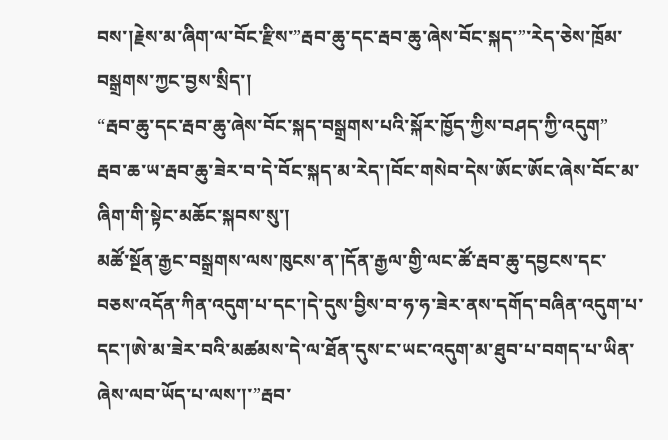བས་།རྗེས་མ་ཞིག་ལ་བོང་རྫིས་”རྦབ་ཆུ་དང་རྦབ་ཆུ་ཞེས་བོང་སྐད་”་རེད་ཅེས་ཁྲོམ་བསྒྲགས་ཀྱང་བྱས་སྲིད་།
“རྦབ་ཆུ་དང་རྦབ་ཆུ་ཞེས་བོང་སྐད་བསྒྲགས་པའི་སྐོར་ཁྱོད་ཀྱིས་བཤད་ཀྱི་འདུག”
རྦབ་ཆ་ཡ་རྦབ་ཆུ་ཟེར་བ་དེ་བོང་སྐད་མ་རེད་།བོང་གསེབ་དེས་ཨོང་ཨོང་ཞེས་བོང་མ་ཞིག་གི་སྟེང་མཆོང་སྐབས་སུ་།
མཚོ་སྔོན་རྒྱང་བསྒྲགས་ལས་ཁུངས་ན་།དོན་རྒྱལ་གྱི་ལང་ཚོ་རྦབ་ཆུ་དབྱངས་དང་བཅས་འདོན་ཀིན་འདུག་པ་དང་།དེ་དུས་བྱིས་བ་ཧ་ཧ་ཟེར་ནས་དགོད་བཞིན་འདུག་པ་དང་།ཨེ་མ་ཟེར་བའི་མཚམས་དེ་ལ་ཐོན་དུས་ང་ཡང་འདུག་མ་ཐུབ་པ་བགད་པ་ཡིན་ཞེས་ལབ་ཡོད་པ་ལས་།་”རྦབ་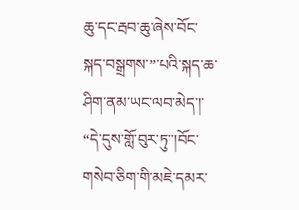ཆུ་དང་རྦབ་ཆུ་ཞེས་བོང་སྐད་བསྒྲགས་”་པའི་སྐད་ཆ་ཤིག་ནམ་ཡང་ལབ་མེད་།་
“དེ་དུས་གློ་བུར་ཏུ་་།བོང་གསེབ་ཅིག་གི་མཇེ་དམར་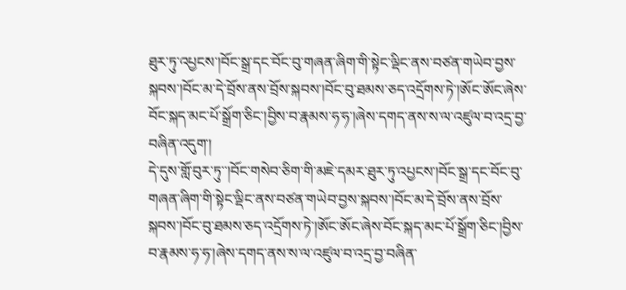ཐུར་ཏུ་འཔྱངས་།བོང་སྒྲ་དང་བོང་བུ་གཞན་ཞིག་གི་སྟེང་ལྡིང་ནས་བཙན་གཡེབ་བྱས་སྐབས་།བོང་མ་དེ་བྲོས་ནས་བྲོས་སྐབས་།བོང་བུ་ཐམས་ཅད་འདྲོགས་ཏེ་།ཨོང་ཨོང་ཞེས་བོང་སྐད་མང་པོ་སྒྲོག་ཅིང་།བྱིས་བ་རྣམས་ཧ་ཧ་།ཞེས་དགད་ནས་ས་ལ་འཛུལ་བ་འདྲ་བྱ་བཞིན་འདུག་།
དེ་དུས་གློ་བུར་ཏུ་་།བོང་གསེབ་ཅིག་གི་མཇེ་དམར་ཐུར་ཏུ་འཔྱངས་།བོང་སྒྲ་དང་བོང་བུ་གཞན་ཞིག་གི་སྟེང་ལྡིང་ནས་བཙན་གཡེབ་བྱས་སྐབས་།བོང་མ་དེ་བྲོས་ནས་བྲོས་སྐབས་།བོང་བུ་ཐམས་ཅད་འདྲོགས་ཏེ་།ཨོང་ཨོང་ཞེས་བོང་སྐད་མང་པོ་སྒྲོག་ཅིང་།བྱིས་བ་རྣམས་ཧ་ཧ་།ཞེས་དགད་ནས་ས་ལ་འཛུལ་བ་འདྲ་བྱ་བཞིན་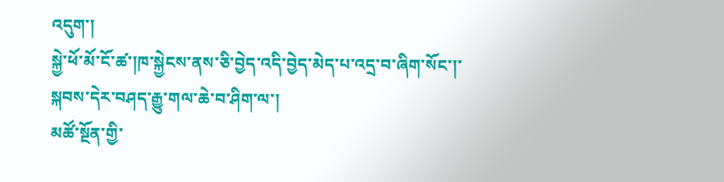འདུག་།
སྐྱེ་ཕོ་མོ་ངོ་ཚ་།ཁ་སྐྱེངས་ནས་ཅི་བྱེད་འདི་བྱེད་མེད་པ་འདྲ་བ་ཞིག་སོང་།་
སྐབས་དེར་བཤད་རྒྱུ་གལ་ཆེ་བ་ཤིག་ལ་།
མཚོ་སྔོན་གྱི་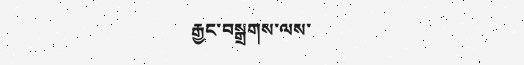རྒྱང་བསྒྲགས་ལས་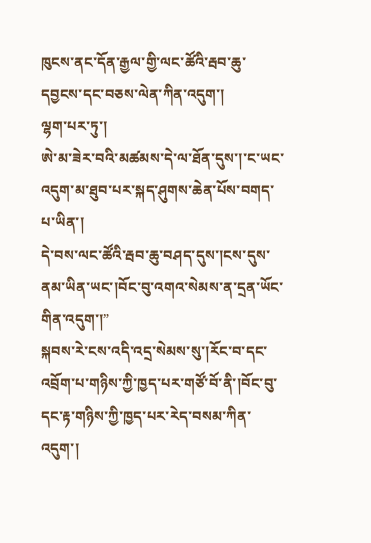ཁུངས་ནང་དོན་རྒྱལ་གྱི་ལང་ཚོའི་རྦབ་ཆུ་དབྱངས་དང་བཅས་ལེན་ཀིན་འདུག་།
ལྷག་པར་ཏུ་།
ཨེ་མ་ཟེར་བའི་མཚམས་དེ་ལ་ཐོན་དུས་།་ང་ཡང་འདུག་མ་ཐུབ་པར་སྐད་ཤུགས་ཆེན་པོས་བགད་པ་ཡིན་།
དེ་བས་ལང་ཚོའི་རྦབ་ཆུ་བཤད་དུས་།ངས་དུས་ནམ་ཡིན་ཡང་།བོང་བུ་འགའ་སེམས་ན་དྲན་ཡོང་གིན་འདུག་།”
སྐབས་རེ་ངས་འདི་འདྲ་སེམས་སུ་།རོང་བ་དང་འབྲོག་པ་གཉིས་ཀྱི་ཁྱད་པར་གཙོ་བོ་ནི་།བོང་བུ་དང་རྟ་གཉིས་ཀྱི་ཁྱད་པར་རེད་བསམ་ཀིན་འདུག་།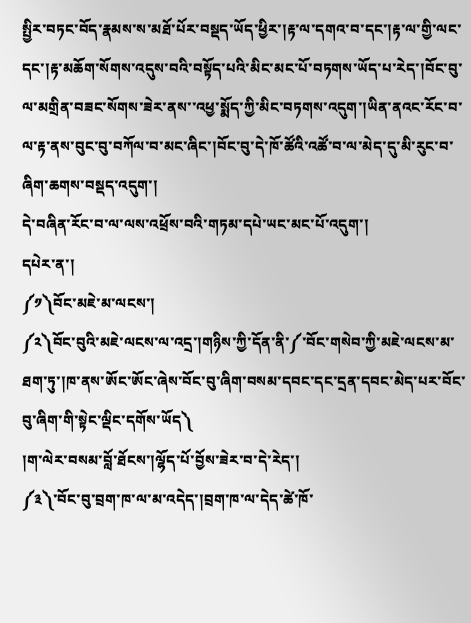སྤྱིར་བཏང་བོད་རྣམས་ས་མཐོ་པོར་བསྡད་ཡོད་ཕྱིར་།རྟ་ལ་དགའ་བ་དང་།རྟ་ལ་གྱི་ལང་དང་།རྟ་མཆོག་སོགས་འདུས་བའི་བསྟོད་པའི་མིང་མང་པོ་བཏགས་ཡོད་པ་རེད་།བོང་བུ་ལ་མགྲིན་བཟང་སོགས་ཟེར་ནས་་འཕྱ་སྨོད་ཀྱི་མིང་བཏགས་འདུག་།ཡིན་ནའང་རོང་བ་ལ་རྟ་ནས་བུང་བུ་བཀོལ་བ་མང་ཞིང་།བོང་བུ་དེ་ཁོ་ཚོའི་འཚོ་བ་ལ་མེད་དུ་མི་རུང་བ་ཞིག་ཆགས་བསྡད་འདུག་།
དེ་བཞིན་རོང་བ་ལ་ལས་འཕྲོས་བའི་གཏམ་དཔེ་ཡང་མང་པོ་འདུག་།
དཔེར་ན་།
༼༡༽བོང་མཇེ་མ་ལངས་།
༼༢༽བོང་བུའི་མཇེ་ལངས་ལ་འདྲ་།གཉིས་ཀྱི་དོན་ནི་༼་བོང་གསེབ་ཀྱི་མཇེ་ལངས་མ་ཐག་ཏུ་།ཁ་ནས་ཨོང་ཨོང་ཞེས་བོང་བུ་ཞིག་བསམ་དབང་དང་དྲན་དབང་མེད་པར་བོང་བུ་ཞིག་གི་སྟེང་ལྡིང་དགོས་ཡོད༽
།ག་ལེར་བསམ་བློ་ཐོངས་།ལྷོད་པོ་བྱོས་ཟེར་བ་དེ་རེད་།
༼༣༽་བོང་བུ་བྲག་ཁ་ལ་མ་འདེད་།བྲག་ཁ་ལ་དེད་ཚེ་ཁོ་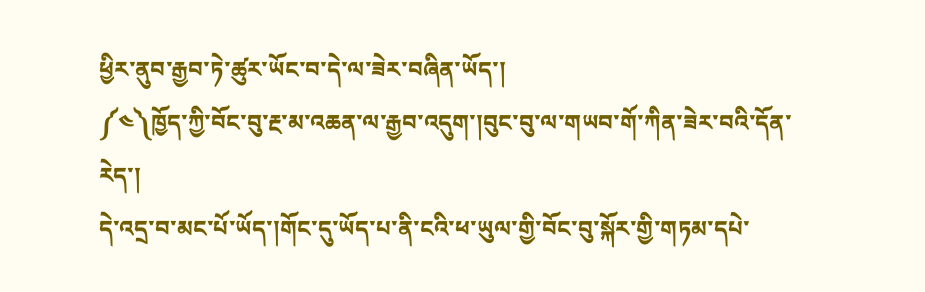ཕྱིར་ནུབ་རྒྱབ་ཏེ་ཚུར་ཡོང་བ་དེ་ལ་ཟེར་བཞིན་ཡོད་།
༼༤༽ཁྱོད་ཀྱི་བོང་བུ་རྔ་མ་འཆན་ལ་རྒྱབ་འདུག་།བུང་བུ་ལ་གཡབ་གོ་ཀིན་ཟེར་བའི་དོན་རེད་།
དེ་འདྲ་བ་མང་པོ་ཡོད་།གོང་དུ་ཡོད་པ་ནི་ངའི་ཕ་ཡུལ་གྱི་བོང་བུ་སྐོར་གྱི་གཏམ་དཔེ་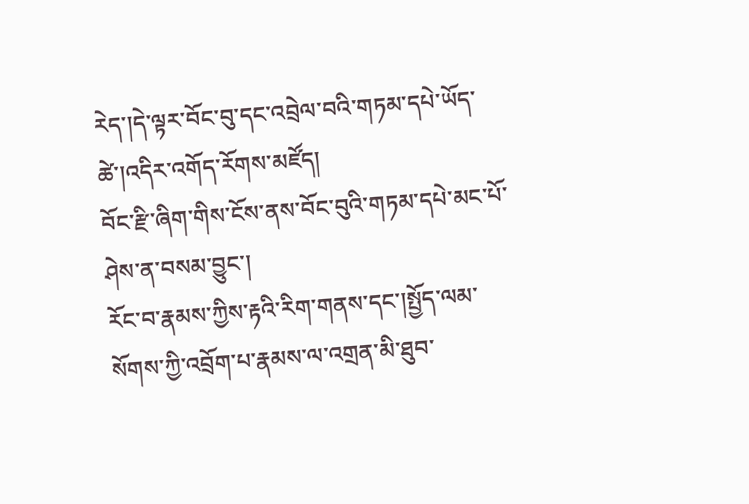རེད་།དེ་ལྟར་བོང་བུ་དང་འབྲེལ་བའི་གཏམ་དཔེ་ཡོད་ཚེ་།འདིར་འགོད་རོགས་མཛོད།
བོང་རྫི་ཞིག་གིས་ངོས་ནས་བོང་བུའི་གཏམ་དཔེ་མང་པོ་ཤེས་ན་བསམ་བྱུང་།
རོང་བ་རྣམས་ཀྱིས་རྟའི་རིག་གནས་དང་།སྤྱོད་ལམ་སོགས་ཀྱི་འབྲོག་པ་རྣམས་ལ་འགྲན་མི་ཐུབ་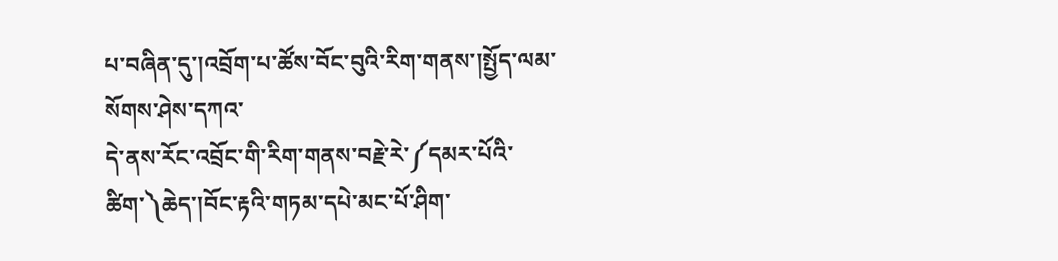པ་བཞིན་དུ་།འབྲོག་པ་ཚོས་བོང་བུའི་རིག་གནས་།སྤྱོད་ལམ་སོགས་ཤེས་དཀའ་
དེ་ནས་རོང་འབྲོང་གི་རིག་གནས་བརྗེ་རེ་༼དམར་པོའི་ཚིག་༽ཆེད་།བོང་རྟའི་གཏམ་དཔེ་མང་པོ་ཤིག་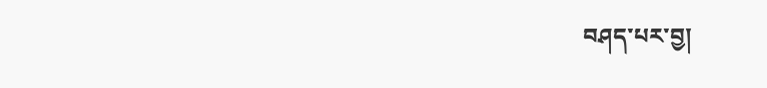བཤད་པར་བྱ།